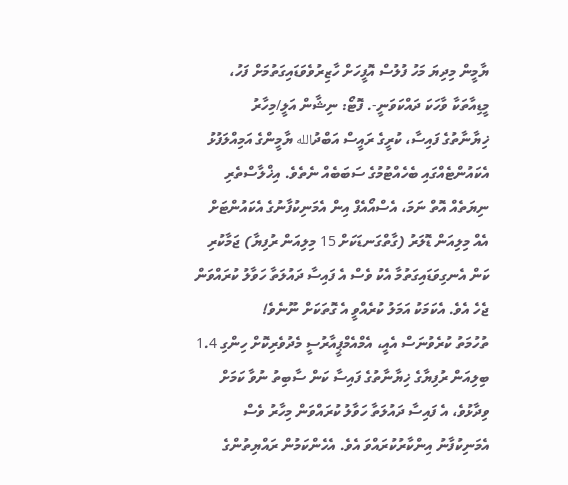ޔާމީން މިދިޔަ މަހު ފުލުސް އޮފީހަށް ހާޒިރުވެވަޑައިގަތުމަށް ފަހު، މީޑިއާތަކާ ވާހަކަ ދައްކަވަނީ-. ފޮޓޯ: ނިޝާން އަލީ/މިހާރު
ޚިޔާނާތުގެ ފައިސާ، ކުރީގެ ރައީސް އަބްދުالله ޔާމީންގެ އަމިއްލަފުޅު އެކައުންޓެއްގައި ބެހެއްޓުމުގެ ސަބަބެއް ނެތެވެ. އިޚްލާސްތެރި ނިޔަތެއް އޮތް ނަމަ، އެސްއޯއެފް އިން އެމަނިކުފާނުގެ އެކައުންޓަށް އެއް މިލިއަން ޑޮލަރު (ގާތްގަނޑަކަށް 15 މިލިއަން ރުފިޔާ) ޖަމާކުރި ކަން އެނގިވަޑައިގަތުމާ އެކު ވެސް އެ ފައިސާ ދައުލަތާ ހަވާލު ކުރައްވަން ޖެހެ އެވެ. އެކަމަކު އަމަލު ކުރެއްވީ އެ ގޮތަކަށް ނޫނެވެ!
ތުހުމަތު ކުރެވުނަސް އެއީ، އެމްއެމްޕީއާރުސީ މެދުވެރިކޮށް ހިންގި 1.4 ބިލިއަން ރުފިޔާގެ ޚިޔާނާތުގެ ފައިސާ ކަން ސާބިތު ނުވާ ކަމަށް ވިދާޅުވެ، އެ ފައިސާ ދައުލަތާ ހަވާލު ކުރައްވަން މިހާރު ވެސް އެމަނިކުފާނު އިންކާރުކުރައްވަ އެވެ. އެހެންކަމުން ރައްޔިތުންގެ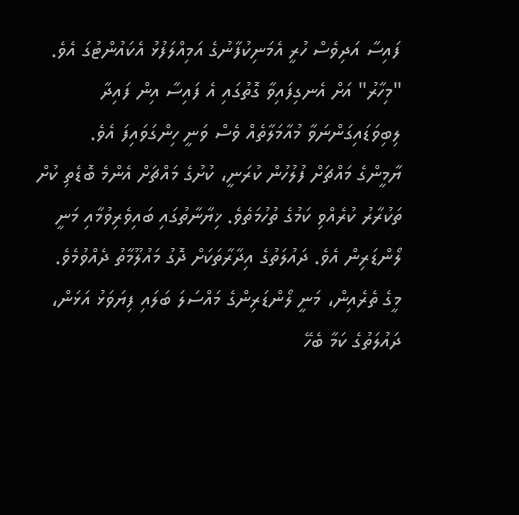ފައިސާ އަދިވެސް ހުރީ އެމަނިކުފާނުގެ އަމިއްލަފުޅު އެކައުންޓުގަ އެވެ. "މިހާރު" އަށް އެނގިފައިވާ ގޮތުގައި އެ ފައިސާ އިން ފައިދާ ލިބިވަޑައިގަންނަވާ މުއާމަލާތެއް ވެސް ވަނީ ހިންގަވައިފަ އެވެ.
ޔާމީންގެ މައްޗަށް ފުލުހުން ކުރަނީ، ކުށުގެ މައްޗަށް އެންމެ ބޮޑެތި ކުށް ތަކުރާރު ކުރެއްވި ކަމުގެ ތުހުމަތެވެ. ޚިޔާނާތުގައި ބައިވެރިވުމާއި މަނީ ލޯންޑަރިން އެވެ. ދައުލަތުގެ އިދާރާތަކަށް ދޮގު މައުލޫމާތު ދެއްވުމެވެ.
މީގެ ތެރެއިން، މަނީ ލޯންޑަރިންގެ މައްސަލަ ބަލައި ފިޔަވަޅު އަޅަން، ދައުލަތުގެ ކަމާ ބެހޭ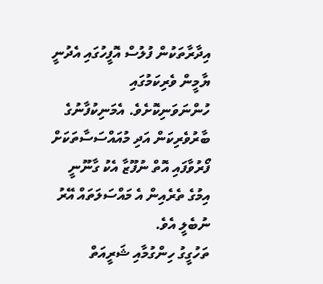އިދާރާތަކުން ފުލުސް އޮފީހުގައި އެދުނީ ޔާމީން ވެރިކަމުގައި ހުންނަވަނިކޮށެވެ. އެމަނިކުފާނުގެ ބާރުވެރިކަން އަދި މުއައްސަސާތަކަށް ފޯރުވާފައި އޮތް ނުފޫޒާ އެކު ގާނޫނީ އިމުގެ ތެރެއިން އެ މައްސަލަތައް އޭރު ނުބެލީ އެވެ.
ތަހުގީގު ހިންގުމާއި ޝަރީއަތް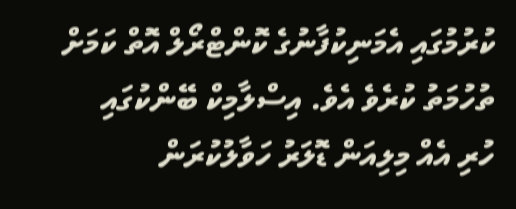ކުރުމުގައި އެމަނިކުފާނުގެ ކޮންޓްރޯލް އޮތް ކަމަށް ތުހުމަތު ކުރެވެ އެވެ. އިސްލާމިކް ބޭންކުގައި ހުރި އެއް މިލިއަން ޑޮލަރު ހަވާލުކުރަން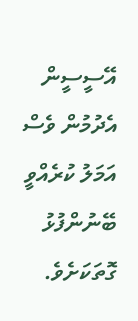އޭސީސީން އެދުމުން ވެސް އަމަލު ކުރެއްވީ ބޭނުންފުޅު ގޮތަކަށެވެ.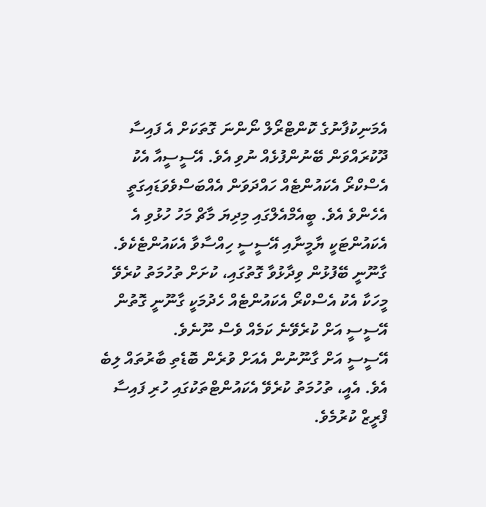އެމަނިކުފާނުގެ ކޮންޓްރޯލް ނޯންނަ ގޮތަކަށް އެ ފައިސާ ދޫކުރައްވަން ބޭނުންފުޅެއް ނުވި އެވެ. އޭސީސީއާ އެކު އެސްކްރޯ އެކައުންޓެއް ހައްދަވަން އެއްބަސްވެވަޑައިގަތީ އެހެންވެ އެވެ. ބީއެމްއެލްގައި މިދިޔަ މާޗް މަހު ހުޅުވި އެ އެކައުންޓަކީ ޔާމީނާއި އޭސީސީ ހިއްސާވާ އެކައުންޓެކެވެ.
ގާނޫނީ ބޭފުޅުން ވިދާޅުވާ ގޮތުގައި، ކުށަށް ތުހުމަތު ކުރެވޭ މީހަކާ އެކު އެސްކްރޯ އެކައުންޓެއް ހެދުމަކީ ގާނޫނީ ގޮތުން އޭސީސީ އަށް ކުރެވޭނެ ކަމެއް ވެސް ނޫނެވެ.
އޭސީސީ އަށް ގާނޫނުން އެއަށް ވުރެން ބޮޑެތި ބާރުތައް ލިބެ އެވެ. އެއީ، ތުހުމަތު ކުރެވޭ އެކައުންޓްތަކުގައި ހުރި ފައިސާ ފްރީޒް ކުރުމެވެ.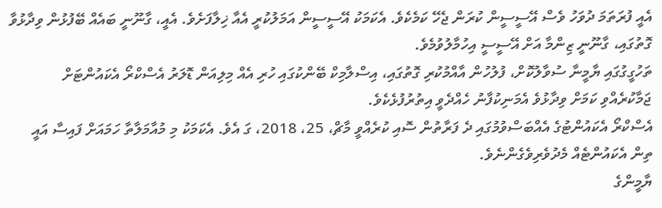އެއީ ފުރަތަމަ ދުވަހު ވެސް އޭސީސީން ކުރަން ޖެހޭ ކަމެކެވެ. އެކަމަކު އޭސީސީން އަމަލުކުރީ އެއާ ޚިލާފަށެވެ. އެއީ، ގާނޫނީ ބައެއް ބޭފުޅުން ވިދާޅުވާ ގޮތުގައި، ގާނޫނީ ޒިންމާ އަށް އޭސީސީ އިހުމާލުވުމެވެ.
ތަހުގީގުގައި ޔާމީނާ ސުވާލުކޮށް، ފުލުހުން އާއްމުކުރި ގޮތުގައި، އިސްލާމިކް ބޭންކުގައި ހުރި އެއް މިލިއަން ޑޮލަރު އެސްކްރޯ އެކައުންޓަށް ޖަމާކުރެއްވި ކަމަށް ވިދާޅުވެ އެމަނިކުފާނު ހެއްދެވީ އިތުރުފުޅެކެވެ.
އެސްކްރޯ އެކައުންޓުގެ އެއްބަސްވުމުގައި ދެ ފަރާތުން ސޮއި ކުރެއްވީ މާޗް، 25، 2018، ގަ އެވެ. އެކަމަކު މި މުއާމަލާތާ ހަމައަށް ފައިސާ އައީ ތިން އެކައުންޓެއް މެދުވެރިވެގެންނެވެ.
ޔާމީންގެ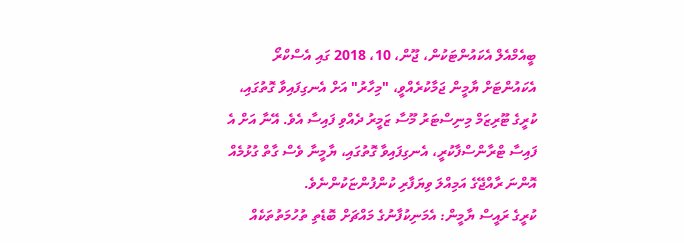ބީއެމްއެލް އެކައުންޓަކުން، ޖޫން، 10، 2018 ގައި އެސްކްރޯ އެކައުންޓަށް ޔާމީން ޖަމާކުރެއްވީ، "މިހާރު" އަށް އެނގިފައިވާ ގޮތުގައި، ކުރީގެ ޓޫރިޒަމް މިނިސްޓަރު މޫސާ ޒަމީރު ދެއްވި ފައިސާ އެވެ. އޭނާ އަށް އެ ފައިސާ ޓްރާންސްފާކުރީ، އެނގިފައިވާ ގޮތުގައި، ޔާމީނާ ވެސް ގާތް ގުޅުމެއް އޮންނަ ރާއްޖޭގެ އަމިއްލަ ވިޔަފާރި ކުންފުންޏަކުންނެވެ.
ކުރީގެ ރައީސް ޔާމީން: އެމަނިކުފާނުގެ މައްޗަށް ބޮޑެތި ތުހުމަތުތަކެއް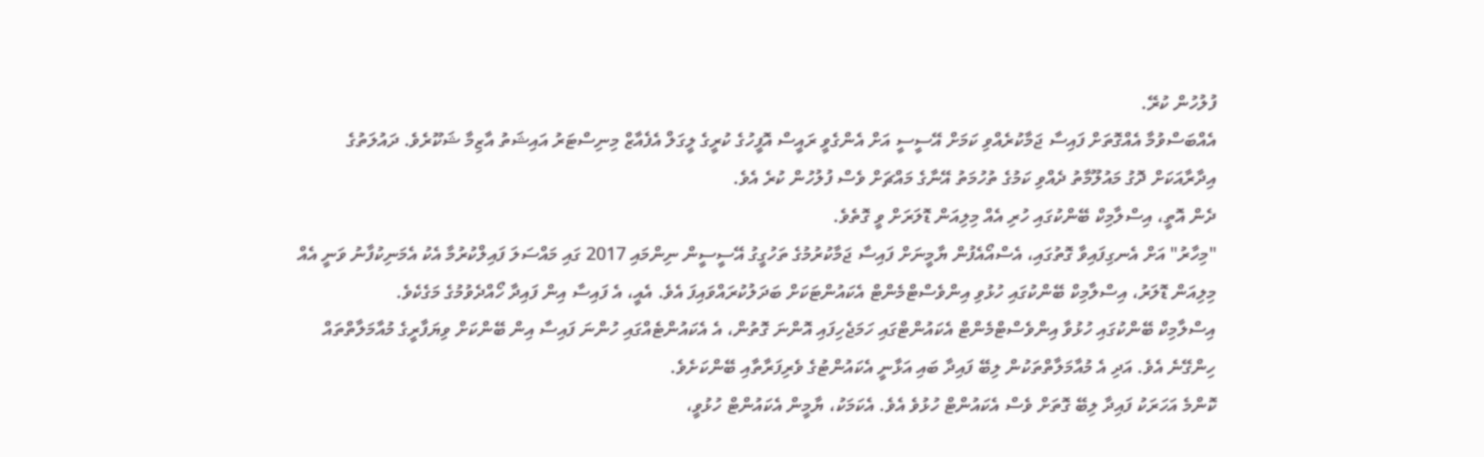ފުލުހުން ކުރޭ.
އެއްބަސްވުމާ އެއްގޮތަށް ފައިސާ ޖަމާކުރެއްވި ކަމަށް އޭސީސީ އަށް އެންގެވީ ރައީސް އޮފީހުގެ ކުރީގެ ލީގަލް އެފެއާޒް މިނިސްޓަރު އައިޝަތު އާޒިމާ ޝަކޫރެވެ. ދައުލަތުގެ އިދާރާއަކަށް ދޮގު މައުލޫމާތު ދެއްވި ކަމުގެ ތުހުމަތު އޭނާގެ މައްޗަށް ވެސް ފުލުހުން ކުރެ އެވެ.
ދެން އޮތީ، އިސްލާމިކް ބޭންކުގައި ހުރި އެއް މިލިއަން ޑޮލަރަށް ވީ ގޮތެވެ.
"މިހާރު" އަށް އެނގިފައިވާ ގޮތުގައި، އެސްއޯއެފުން ޔާމީނަށް ފައިސާ ޖަމާކުރުމުގެ ތަހުގީގު އޭސީސީން ނިންމައި 2017 ގައި މައްސަލަ ފައިލްކުރުމާ އެކު އެމަނިކުފާނު ވަނީ އެއް މިލިއަން ޑޮލަރު، އިސްލާމިކް ބޭންކުގައި ހުޅުވި އިންވެސްޓްމެންޓް އެކައުންޓަކަށް ބަދަލުކުރައްވައިފަ އެވެ. އެއީ، އެ ފައިސާ އިން ފައިދާ ހޯއްދެވުމުގެ މަގެކެވެ.
އިސްލާމިކް ބޭންކުގައި ހުޅުވާ އިންވެސްޓްމެންޓް އެކައުންޓްގައި ހަމަޖެހިފައި އޮންނަ ގޮތުން، އެ އެކައުންޓެއްގައި ހުންނަ ފައިސާ އިން ބޭންކަށް ވިޔަފާރީގެ މުއާމަލާތްތައް ހިންގޭނެ އެވެ. އަދި އެ މުއާމަލާތްތަކުން ލިބޭ ފައިދާ ބައި އަޅާނީ އެކައުންޓުގެ ވެރިފަރާތާއި ބޭންކަށެވެ.
ކޮންމެ އަހަރަކު ފައިދާ ލިބޭ ގޮތަށް ވެސް އެކައުންޓް ހުޅުވެ އެވެ. އެކަމަކު، ޔާމީން އެކައުންޓް ހުޅުވީ،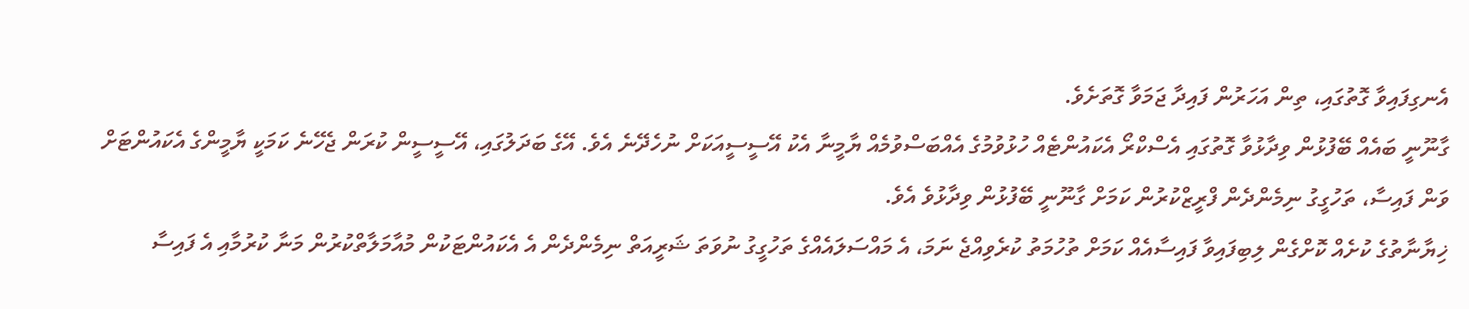އެނގިފައިވާ ގޮތުގައި، ތިން އަހަރުން ފައިދާ ޖަމަވާ ގޮތަށެވެ.
ގާނޫނީ ބައެއް ބޭފުޅުން ވިދާޅުވާ ގޮތުގައި އެސްކްރޯ އެކައުންޓެއް ހުޅުވުމުގެ އެއްބަސްވުމެއް ޔާމީނާ އެކު އޭސީސީއަކަށް ނުހެދޭނެ އެވެ. އޭގެ ބަދަލުގައި، އޭސީސީން ކުރަން ޖެހޭނެ ކަމަކީ ޔާމީންގެ އެކައުންޓަށް ވަން ފައިސާ، ތަހުގީގު ނިމެންދެން ފްރީޒްކުރުން ކަމަށް ގާނޫނީ ބޭފުޅުން ވިދާޅުވެ އެވެ.
ޚިޔާނާތުގެ ކުށެއް ކޮށްގެން ލިބިފައިވާ ފައިސާއެއް ކަމަށް ތުހުމަތު ކުރެވިއްޖެ ނަމަ، އެ މައްސަލައެއްގެ ތަހުގީގު ނުވަތަ ޝަރީއަތް ނިމެންދެން އެ އެކައުންޓަކުން މުއާމަލާތްކުރުން މަނާ ކުރުމާއި އެ ފައިސާ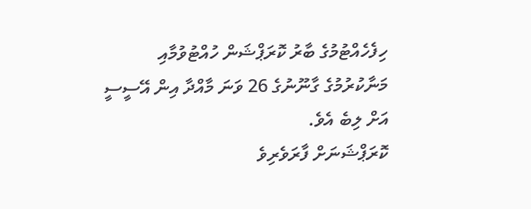ހިފެހެއްޓުމުގެ ބާރު ކޮރަޕްޝަން ހުއްޓުވުމާއި މަނާކުރުމުގެ ގާނޫނުގެ 26 ވަނަ މާއްދާ އިން އޭސީސީ އަށް ލިބެ އެވެ.
ކޮރަޕްޝަނަށް ފާރަވެރިވެ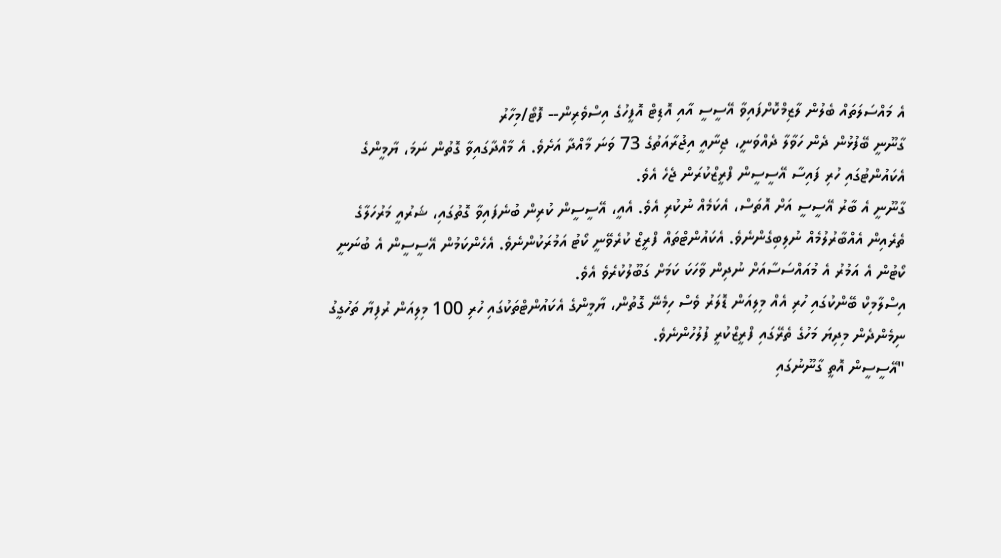އެ މައްސަލަތައް ބެލުން ލާޒިމްކޮށްފައިވާ އޭސީސީ އާއި އޮޑިޓް އޮފީހުގެ އިސްވެރިން-- ފޮޓޯ/މިހާރު
ގާނޫނީ ބޭފުޅުން ދެން ހަވާލާ ދެއްވަނީ، ޖިނާއީ އިޖުރާއަތުގެ 73 ވަނަ މާއްދާ އަށެވެ. އެ މާއްދާގައިވާ ގޮތުން ނަމަ، ޔާމީންގެ އެކައުންޓުގައި ހުރި ފައިސާ އޭސީސީން ފްރީޒްކުރަން ޖެހެ އެވެ.
ގާނޫނީ އެ ބާރު އޭސީސީ އަށް އޮތަސް، އެކަމެއް ނުކުރި އެވެ. އެއީ، އޭސީސީން ކުރިން ބުނެފައިވާ ގޮތުގައި، ޝަރުއީ މަރުހަލާގެ ތެރެއިން އެއްބާރުލުމެއް ނުލިބިގެންނެވެ. އެކައުންޓްތައް ފްރީޒް ކުރެވޭނީ ކޯޓު އަމުރަކުންނެވެ. އެހެންކަމުން އޭސީސީން އެ ބުނަނީ ކޯޓުން އެ އަމުރު އެ މުއައްސަސާއަށް ނުދިން ވާހަކަ ކަމަށް ގަބޫލުކުރެވެ އެވެ.
އިސްލާމިކް ބޭންކުގައި ހުރި އެއް މިލިއަން ޑޮލަރު ވެސް ހިމެނޭ ގޮތުން، ޔާމީންގެ އެކައުންޓްތަކުގައި ހުރި 100 މިލިއަން ރުފިޔާ ތަހުގީގު ނިމެންދެން މިދިޔަ މަހުގެ ތެރޭގައި ފްރީޒްކުރީ ފުލުހުންނެވެ.
"އޭސީސީން އޮތީ ގާނޫނުގައި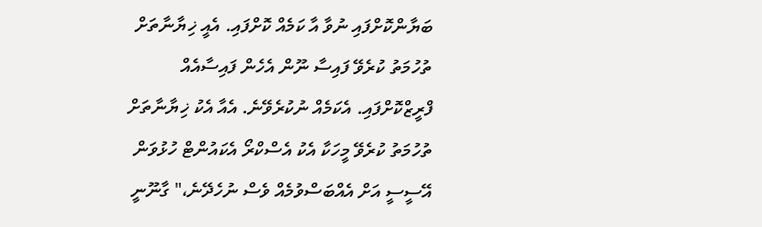ބަޔާންކޮށްފައި ނުވާ އާ ކަމެއް ކޮށްފައި. އެއީ ޚިޔާނާތަށް ތުހުމަތު ކުރެވޭ ފައިސާ ނޫން އެހެން ފައިސާއެއް ފްރީޒްކޮށްފައި. އެކަމެއް ނުކުރެވޭނެ. އެއާ އެކު ޚިޔާނާތަށް ތުހުމަތު ކުރެވޭ މީހަކާ އެކު އެސްކްރޯ އެކައުންޓް ހުޅުވަން އޭސީސީ އަށް އެއްބަސްވުމެއް ވެސް ނުހެދޭނެ،" ގާނޫނީ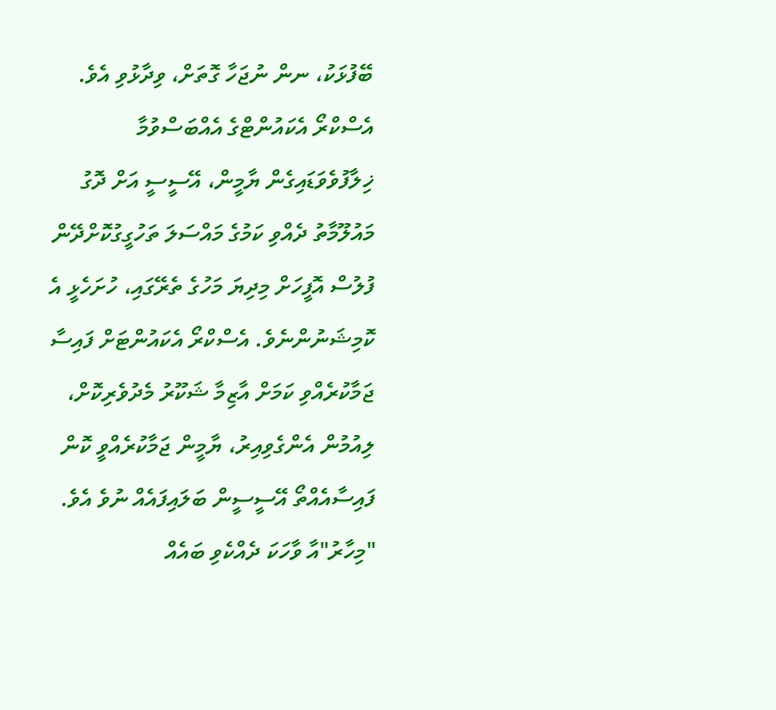ބޭފުޅަކު، ނން ނުޖަހާ ގޮތަށް، ވިދާޅުވި އެވެ.
އެސްކްރޯ އެކައުންޓްގެ އެއްބަސްވުމާ ޚިލާފުވެވަޑައިގެން ޔާމީން، އޭސީސީ އަށް ދޮގު މައުލޫމާތު ދެއްވި ކަމުގެ މައްސަލަ ތަހުގީގުކޮށްދޭން ފުލުސް އޮފީހަށް މިދިޔަ މަހުގެ ތެރޭގައި، ހުށަހެޅީ އެ ކޮމިޝަނުންނެވެ. އެސްކްރޯ އެކައުންޓަށް ފައިސާ ޖަމާކުރެއްވި ކަމަށް އާޒިމާ ޝަކޫރު މެދުވެރިކޮށް، ލިއުމުން އެންގެވިއިރު، ޔާމީން ޖަމާކުރެއްވީ ކޮން ފައިސާއެއްތޯ އޭސީސީން ބަލައިފައެއް ނުވެ އެވެ.
"މިހާރު"އާ ވާހަކަ ދެއްކެވި ބައެއް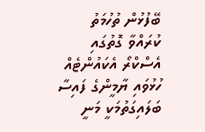ބޭފުޅުން ތުހުމަތު ކުރައްވާ ގޮތުގައި އެސްކްރޯ އެކައުންޓެއް ހުޅުވައި ޔާމީންގެ ފައިސާ ބަލައިގަތުމަކީ މަނީ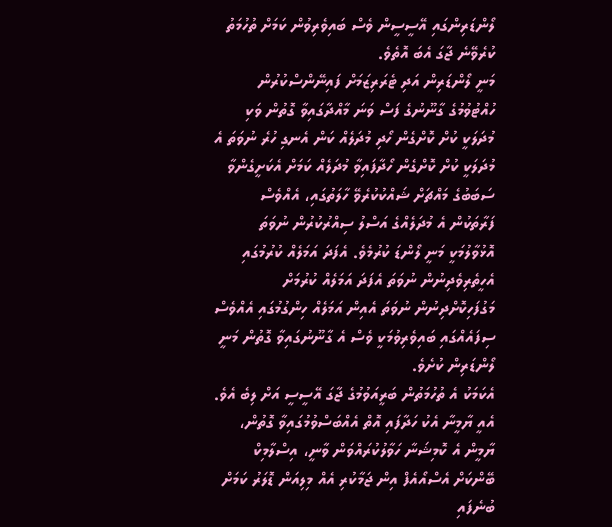ލޯންޑަރިންގައި އޭސީސީން ވެސް ބައިވެރިވުން ކަމަށް ތުހުމަތު ކުރެވޭނެ ޖާގަ އެބަ އޮތެވެ.
މަނީ ލޯންޑަރިން އަދި ޓެރަރިޒަމަށް ފައިނޭންސްކުރުން ހުއްޓުވުމުގެ ގާނޫނުގެ ފަސް ވަނަ މާއްދާގައިވާ ގޮތުން ވަކި މުދަލަކީ ކުށް ކޮށްގެން ހޯދި މުދަލެއް ކަން އެނގި ހުރެ ނުވަތަ އެ މުދަލަކީ ކުށް ކޮށްގެން ހޯދާފައިވާ މުދަލެއް ކަމަށް އެކަށީގެންވާ ސަބަބުގެ މައްޗަށް ޝައްކުކުރެވޭ ހާލަތުގައި، އެއްވެސް ފަރާތަކުން އެ މުދަލެއްގެ އަސްލު ސިއްރުކުރުން ނުވަތަ އޮޅުވާލުމަކީ މަނީ ލޯންޑަ ކުރުމެވެ. އެފަދަ އަމަލެއް ކުރުމުގައި އެހީތެރިވެދިނުން ނުވަތަ އެފަދަ އަމަލެއް ކުރުމަށް މަގުފަހިކޮށްދިނުން ނުވަތަ އެއިން އަމަލެއް ހިންގުމުގައި އެއްވެސް ސިފައެއްގައި ބައިވެރިވުމަކީ ވެސް އެ ގާނޫނުގައިވާ ގޮތުން މަނީ ލޯންޑަރިން ކުށެވެ.
އެކަމަކު އެ ތުހުމަތުން ބަރީއަވުމުގެ ޖާގަ އޭސީސީ އަށް ލިބެ އެވެ. އެއީ ޔާމީނާ އެކު ހަދާފައި އޮތް އެއްބަސްވުމުގައިވާ ގޮތުން، ޔާމީން އެ ކޮމިޝަނާ ހަވާލުކުރައްވަން ވާނީ، އިސްލާމިކް ބޭންކަށް އެސްއޯއެފް އިން ޖަމާކުރި އެއް މިލިއަން ޑޮލަރު ކަމަށް ބުނެފައި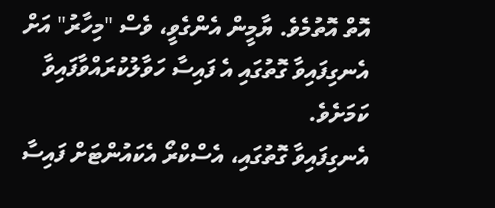އޮތް އޮތުމެވެ. ޔާމީން އެންގެވީ، ވެސް "މިހާރު" އަށް އެނގިފައިވާ ގޮތުގައި އެ ފައިސާ ހަވާލުކުރައްވާފައިވާ ކަމަށެވެ.
އެނގިފައިވާ ގޮތުގައި، އެސްކްރޯ އެކައުންޓަށް ފައިސާ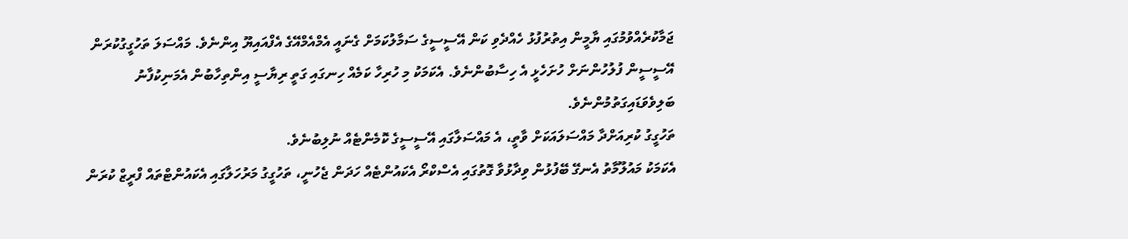ޖަމާކުރެއްވުމުގައި ޔާމީން އިތުރުފުޅު ހެއްދެވި ކަން އޭސީސީގެ ސަމާލުކަމަށް ގެނައީ އެމްއެމްއޭގެ އެފްއައިޔޫ އިންނެވެ. މައްސަލަ ތަހުގީގުކުރަން އޭސީސީން ފުލުހުންނަށް ހުށަހެޅީ އެ ހިސާބުންނެވެ. އެކަމަކު މި ހުރިހާ ކަމެއް ހިނގައި ގަތީ ރިޔާސީ އިންތިހާބުން އެމަނިކުފާނު ބަލިވެވަޑައިގަތުމުންނެވެ.
ތަހުގީގު ކުރިއަށްދާ މައްސަލައަކަށް ވާތީ، އެ މައްސަލާގައި އޭސީސީގެ ކޮމެންޓެއް ނުލިބުނެވެ.
އެކަމަކު މައުލޫމާތު އެނގޭ ބޭފުޅުން ވިދާޅުވާ ގޮތުގައި އެސްކްރޯ އެކައުންޓެއް ހަދަން ޖެހުނީ، ތަހުގީގު މަރުހަލާގައި އެކައުންޓްތައް ފްރީޒް ކުރަން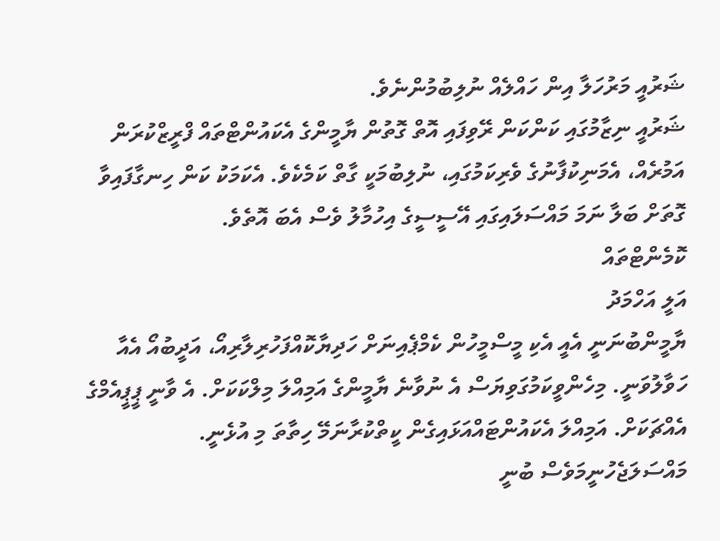ޝަރުއީ މަރުހަލާ އިން ހައްލެއް ނުލިބުމުންނެވެ.
ޝަރުއީ ނިޒާމުގައި ކަންކަން ރޭވިފައި އޮތް ގޮތުން ޔާމީންގެ އެކައުންޓްތައް ފްރީޒްކުރަން އަމުރެއް، އެމަނިކުފާނުގެ ވެރިކަމުގައި، ނުލިބުމަކީ ގާތް ކަމެކެވެ. އެކަމަކު ކަން ހިނގާފައިވާ ގޮތަށް ބަލާ ނަމަ މައްސަލައިގައި އޭސީސީގެ އިހުމާލު ވެސް އެބަ އޮތެވެ.
ކޮމެންޓްތައް
އަލީ އަހްމަދު
ޔާމީންބުނަނީ އެއީ އެކި މީސްމީހުން ކެމްޕެއިނަށް ހަދިޔާކޮއްފަހުރިލާރިއޯ، އަދީބުއޯ އެއާ ހަވާލުވަނީ. މިހެންވީކަމުގަވިޔަސް އެ ނުވާނެ ޔާމީންގެ އަމިއްލަ މިލްކަކަށް. އެ ވާނީ ޕީޕީއެމްގެ އެއްޗަކަށް. އަމިއްލަ އެކައުންޓައްއަޅައިގެން ކީތްކުރާނަމޭ ހިތާތަ މި އުޅެނީ. މައްސަލަޖެހުނީމަވެސް ބުނީ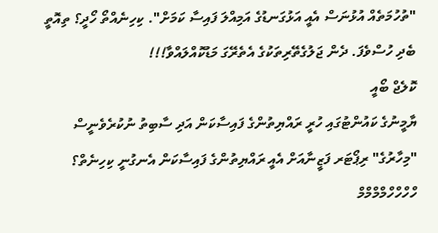"ތުހުމަތެއް އުޅުނަސް އެއީ އަޅުގަނޑުގެ އަމިއްލަ ފައިސާ ކަމަށް". ކިހިނެއްތޯ ހޯދީ؟ ތިއޮތީ ބެދި ހުސްވެފަ. ދެން ޖަލުގެތޭރިތަކުގެ އެތެރޭގަ މަޑުކޮއްލައްވާ!!!
ކޮލެޖް ބޯއީ
ޔާމީނުގެ ކައުންޓުގައި ހުރީ ރައްޔިތުންގެ ފައިސާކަން އަދި ސާބިތު ނުކުރެވެނީސް "މިހާރުގެ" ރިޕޯޓަރ ފަޒީނާއަށް އެއީ ރައްޔިތުންގެ ފައިސާކަން އެނގުނީ ކިހިނެތް؟
ހްހްހްހްމްމްމްމް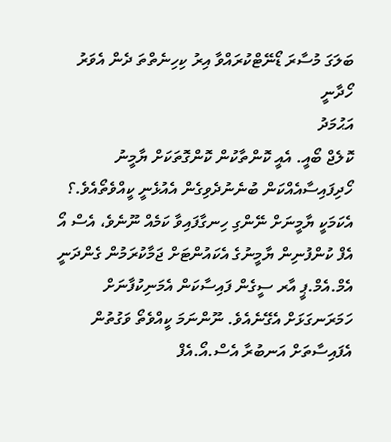ބަލަގަ މުސާރަ ޑޯނޭޓްކުރައްވާ އިރު ކިހިނެތްތަ ދެން އެވަރު ހޯދާނީ
އަޙުމަދު
ކޮލެޖް ބޯއީ. އެއީ ކޮންތާކުން ކޮންގޮތަކަށް ޔާމީނު ހޯދިފައިސާއެއްކަން ބުނެނުދެވިގެން އެއުޅެނީ ކީއްވެތޯއެވެ.؟ އެކަމަކީ ޔާމީނަށް ނޭންގި ހިނގާފައިވާ ކަމެއް ނޫނެވެ، އެސް އޯ އެފް ކުންފުނިން ޔާމީނުގެ އެކައުންޓަށް ޖަމާކުރަމުން ގެންދަނީ އެމް.އެމް.ޕީ އާރ ސީގެން ފައިސާކަން އެމަނިކުފާނަށް ހަމަރަނގަޅަށް އެގޭނެއެވެ. ނޫންނަމަ ކީއްވެތޯ ވަގުތުން އެފައިސާތަށް އަނބުރާ އެސް.އޯ.އެފް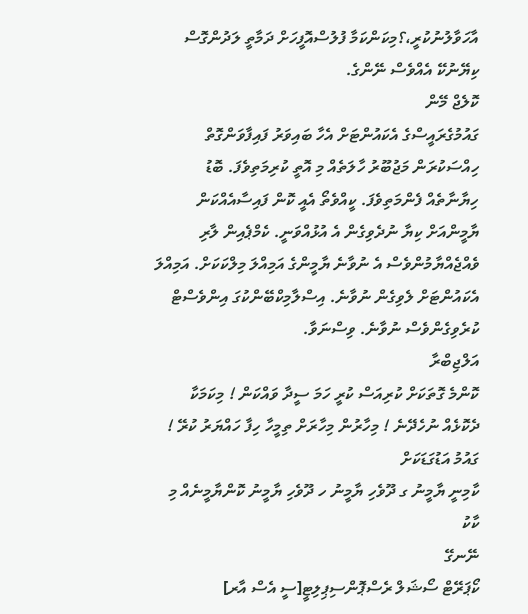އާހަވާލުނުކުރީ،؟މިކަންކަމާ ފުލުސްއޮފީހަށް ދަމާތީ ލަދުންގޮސް ކިޔޭނުކޭ އެއްވެސް ނޭންގެ.
ކޮލެޖް މޭން
ގައުމުގެރައީސްގެ އެކައުންޓަށް އެހާ ބައިވަރު ފައިފާވަންގޮތް ހިއްސަކުރަން މަޖުބޫރު ހާލަތެއް މި އޮތީ ކުރިމަތިވެފަ. ބޮޑު ހިޔާނާތެއް ފެންމަތިވެފަ. ކީއްވެތޯ އެއީ ކޮން ފައިސާއެއްކަން ޔާމީންއަށް ކިޔާ ނުދެވިގެން އެ އުޅުއްވަނީ. ކެމްޕެއިން ލާރި ވެއްޖެއްޔާމުންވެސް އެ ނުވާނެ ޔާމީންގެ އަމިއްލަ މިލްކަކަށް. އަމިއްލަ އެކައުންޓަށް ލެވިގެން ނުވާނެ. އިސްލާމިކްބޭންކުގަ އިންވެސްޓް ކުރެވިގެންވެސް ނުވާނެ. ވިސްނަވާ.
އަލްޖިބްރާ
ކޮންމެ ގޮތަކަށް ކުރިއަސް ކުރީ ހަމަ ސީދާ ވައްކަން ! މިކަމަކާ ދެކޮޅެއް ނުހެދޭނެ ! މިހާރުން މިހާރަށް ތިމީހާ ހިފާ ހައްޔަރު ކުރޭ !
ގައުމު އަޑުގަޑަކަށް
ކާމިނީ ޔާމީނު ގ ދޫވެހި ޔާމީނު ހ ދޫވެހި ޔާމީނު ކޮންޔާމީނެއް މި ކާކު
ނޭނގޭ
ކޯޕަރޭޓް ސޯޝަލް ރެސްޕޮންސިޕިލިޓީ[ސީ އެސް އާރ]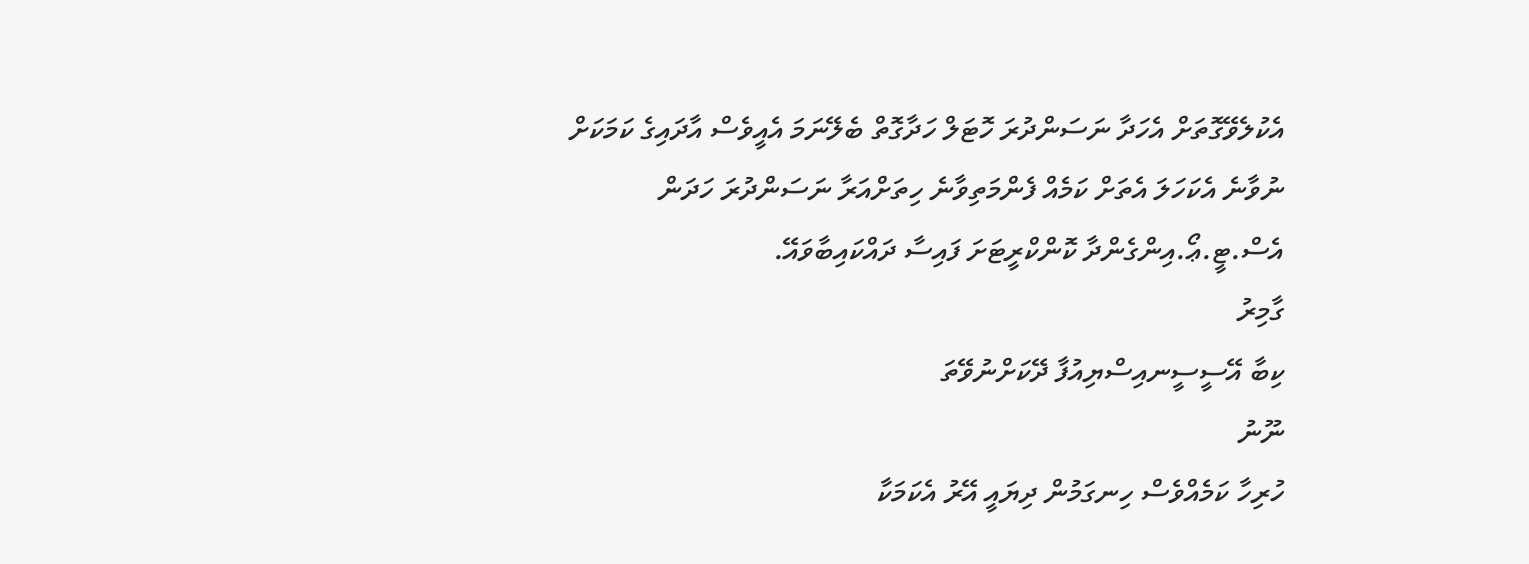އެކުލެވޭގޮތަށް އެހަދާ ނަސަންދުރަ ހޮޓަލް ހަދާގޮތް ބެލޭނަމަ އެއީވެސް އާދައިގެ ކަމަކަށް ނުވާނެ އެކަހަލަ އެތަށް ކަމެއް ފެންމަތިވާނެ ހިތަށްއަރާ ނަސަންދުރަ ހަދަން އެސް.ޓީ.ޢޯ.އިންގެންދާ ކޮންކްރީޓަށަ ފައިސާ ދައްކައިބާވައޭ.
ގާމިރު
ކިބާ އޭސީސީނއިސްޔިއުފާ ދޭކަށްނުވޭތަ
ނޫނު
ހުރިހާ ކަމެއްވެސް ހިނގަމުން ދިޔައީ އޭރު އެކަމަކާ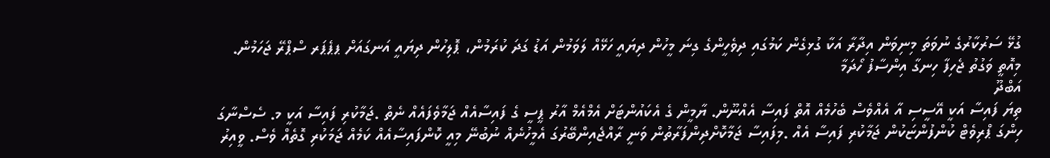ގުޅޭ ސަރުކާރުގެ ނުވަތަ މިނިވަން އިދާރާ އަކާ ގުޅިގެން ކަމުގައި ދިވެހީންގެ ގިނަ މީހުން ދިޔައީ ހަޅޭއް ލަވަމުން އަޑު ގަދަ ކުރަމުން، ޕޮލިހުން ދިޔައީ އަނގައަށް ޕޕެޕަރ ސްޕްރޭ ޖަހަމުން. މިއޮތީ ވަގުތު ޖެހިފާ ހިނގާ އިންސާފު ހޯދަމާ
އަބްދޫ
ތިޔަ ފައިސާ އަކީ އޭސީސި އާ އެއްވެސް ބެހުމެއް އޮތް ފައިސާ އެއްނޫން. ޔާމީން ގެ އެކައުންޓަށް އެމްއެމް އާރު ޕީސީ ގެ ފައިސާއެއް ޖަމާވެފައެއް ނެތް .ޖަމާކުރި ފައިސާ އަކީ މ. ސެސްނާގަ ހިންގަ ޕްރިވެޓް ކުންފުންޏަކުން ޖަމާކުރި ފައިސާ އެއް .މިފައިސާ ޖަމާކޮށްދިންފަރާތުން ވަނީ ރާއްޖެއިންބޭރުގަ އެމީހުނެއް ނުބުނޭ މިއީ ކޮންފައިސާއެއް ކަމެއް ޖަމަކުރި ގޮތެއް ވެސް. ވީއިރު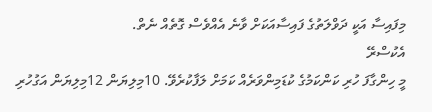މިފައިސާ އަކީ ދަވްލަތުގެ ފައިސާއަކަށް ވާނެ އެއްވެސް ގޮތެއް ނެތް.
އެކުސްރޭ
މީ ހިންގާފަ ހުރި ކަންކަމުގެ ކުޑަމިންވަރެއް ކަމަށް ލަފާކުރެވޭ. 10މިލިޔަން 12މިލިޔަން އަގުހުރި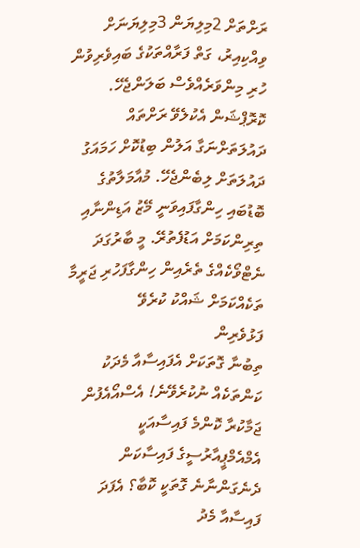ރަށްތަށް 2މިލިޔަން 3މިލިޔަނަށް ވިއްކިއިރު، ގަތް ފަރާއްތަކުގެ ބައިވެރިވުން ހުރި މިންވަރެއްވެސް ބަލަންޖެހޭ. ކޮރޮޕްޝަން އެކުލެވޭ ރަށްތައް ދައުލަތަށްނަގާ އަލުން ބިޑުކޮށް ހަމައަގު ދައުލަތަށް ލިބެންޖެހޭ. މުއާމަލާތުގެ ބޮޑުބައި ހިންގާފައިވަނީ މޭޒު އަޑިންނާއި ތިރިންކަމަށް އަޑުފެތުރޭ. މީ ބާރުގަދަ ނެޓްވޯކެއްގެ ތެރެއިން ހިންގާފަހުރި ޖަރީމާ ތަކެއްކަމަށް ޝައްކު ކުރެވޭ
ފަޅުވެރިން
ތިބުނާ ގޮތަކަށް އެފައިސާއާ މެދަކު ކަންތަކެއް ނުކުރެވޭނެ! އެސްއޯއެފުން ޖަމާކުރާ ކޮންމެ ފައިސާއަކީ އެމްއެމްޕީއާރުސީގެ ފައިސާކަން ދެނެގަންނާނެ ގޮތަކީ ކޮބާ؟ އެފަދަ ފައިސާއާ މެދު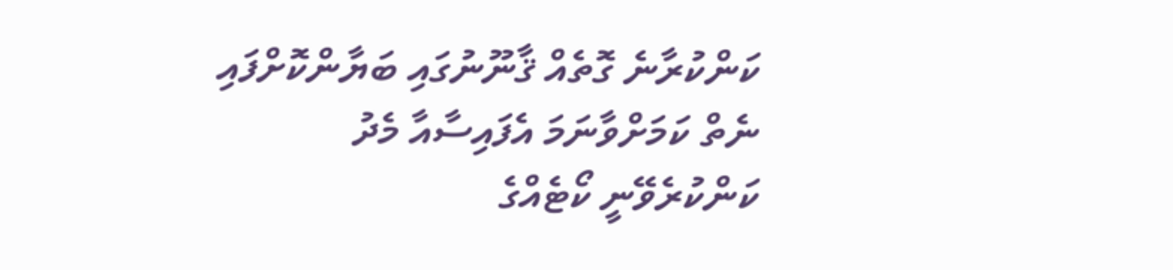ކަންކުރާނެ ގޮތެއް ޤާނޫނުގައި ބަޔާންކޮށްފައި ނެތް ކަމަށްވާނަމަ އެފައިސާއާ މެދު ކަންކުރެވޭނީ ކޯޓެއްގެ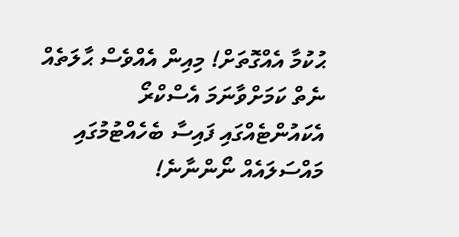ޙުކުމާ އެއްގޮތަށް! މިއިން އެއްވެސް ޙާލަތެއް ނެތް ކަމަށްވާނަމަ އެސްކްރޯ އެކައުންޓެއްގައި ފައިސާ ބެހެއްޓުމުގައި މައްސަލައެއް ނޯންނާނެ!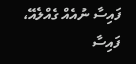ފައިސާ ނުއެއް ގެއްލެއޭ، ފައިސާ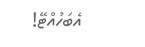އެބަހުއްޓޭ!